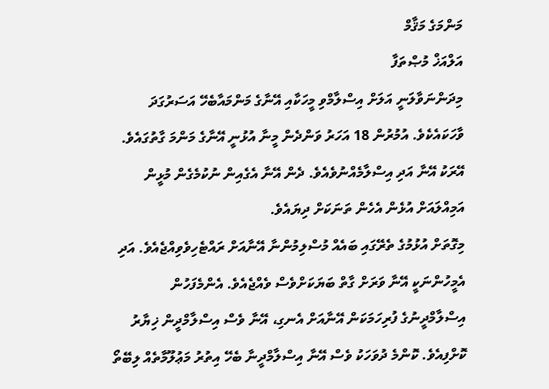މަންމަގެ މަޤާމް
އަލްއަޚް މުޞްތަފާ
މިދަންނަވާލަނީ އަލަށް އިސްލާމްވި މީހަކާއި އޭނާގެ މަންމައާބެހޭ އަސަރުގަދަ ވާހަކައެކެވެ. އުމުރުން 18 އަހަރު ވަންދެން މީނާ އުޅުނީ އޭނާގެ މަންމަ ގާތުގައެވެ. އޭރަކު އޭނާ އަދި އިސްލާމެއްނުވެއެވެ. ދެން އޭނާ އެގެއިން ނުކުމެގެން މުޅީން އަމިއްލައަށް އުޅެން އެހެން ތަނަކަށް ދިޔައެވެ.
މިގޮތަށް އުޅުމުގެ ތެރޭގައި ބައެއް މުސްލިމުންނާ އޭނާއަށް ރައްޓެހިވެވިއްޖެއެވެ. އަދި އެމީހުންނަކީ އޭނާ ވަރަށް ގާތް ބަޔަކަށްވެސް ވެއްޖެއެވެ. އެންމެފަހުން އިސްލާމްދީނުގެ ފުރިހަމަކަން އޭނާއަށް އެނގި، އޭނާ ވެސް އިސްލާމްދީން ޚިޔާރު ކޮށްފިއެވެ. ކޮންމެ ދުވަހަކު ވެސް އޭނާ އިސްލާމްދީނާ ބެހޭ އިތުރު މަޢުލޫމާތެއް ލިބޭތޯ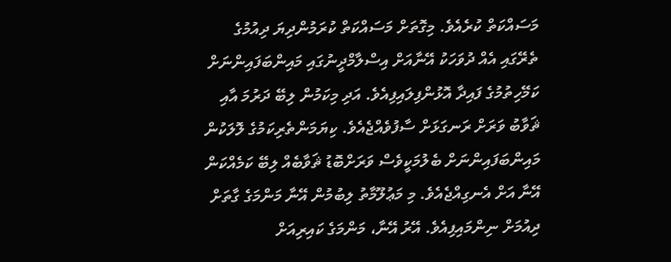މަސައްކަތް ކުރެއެވެ. މިގޮތަށް މަސައްކަތް ކުރަމުންދިޔަ ދިއުމުގެ ތެރޭގައި އެއް ދުވަހަކު އޭނާއަށް އިސްލާމްދީނުގައި މައިންބަފައިންނަށް ކަމޭހިތުމުގެ ފައިދާ އޮޅުންފިލައިފިއެވެ. އަދި މިކަމުން ލިބޭ ދަރުމަ އާއި ޘަވާބު ވަރަށް ރަނގަޅަށް ސާފުވެއްޖެއެވެ. ކިޔަމަންތެރިކަމުގެ ލޮލަކުން މައިންބަފައިންނަށް ބެލުމަކީވެސް ވަރަށްބޮޑު ޘަވާބެއް ލިބޭ ކަމެއްކަން އޭނާ އަށް އެނގިއްޖެއެވެ. މި މަޢުލޫމާތު ލިބުމުން އޭނާ މަންމަގެ ގާތަށް ދިއުމަށް ނިންމައިފިއެވެ. އޭރު އޭނާ، މަންމަގެ ކައިރިއަށް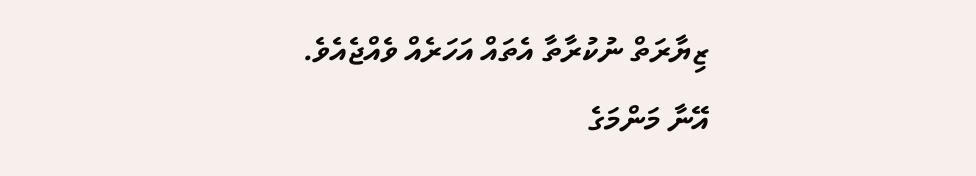ޒިޔާރަތް ނުކުރާތާ އެތައް އަހަރެއް ވެއްޖެއެވެ. އޭނާ މަންމަގެ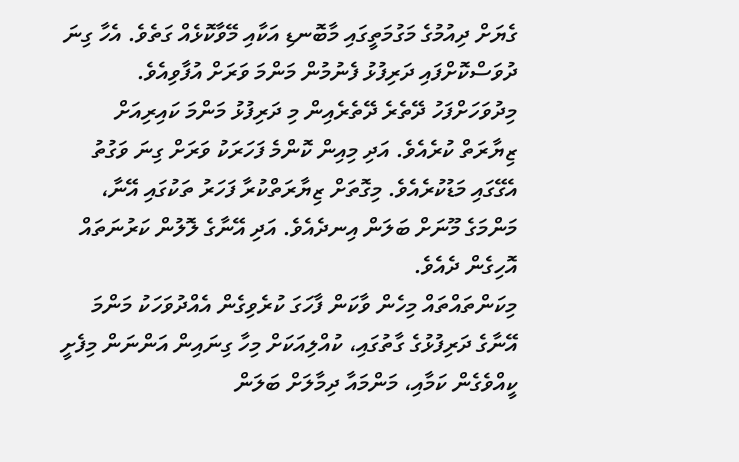ގެޔަށް ދިއުމުގެ މަގުމަތީގައި މާބޮނޑި އަކާއި މޭވާކޮޅެއް ގަތެވެ. އެހާ ގިނަ ދުވަސްކޮށްފައި ދަރިފުޅު ފެނުމުން މަންމަ ވަރަށް އުފާވިއެވެ. މިދުވަހަށްފަހު ދޭތެރެ ދޭތެރެއިން މި ދަރިފުޅު މަންމަ ކައިރިއަށް ޒިޔާރަތް ކުރެއެވެ. އަދި މިއިން ކޮންމެ ފަހަރަކު ވަރަށް ގިނަ ވަގުތު އެގޭގައި މަޑުކުރެއެވެ. މިގޮތަށް ޒިޔާރަތްކުރާ ފަހަރު ތަކުގައި އޭނާ، މަންމަގެ މޫނަށް ބަލަން އިނދެއެވެ. އަދި އޭނާގެ ލޮލުން ކަރުނަތައް އޮހިގެން ދެއެވެ.
މިކަންތައްތައް މިހެން ވާކަން ފާހަގަ ކުރެވިގެން އެއްދުވަހަކު މަންމަ އޭނާގެ ދަރިފުޅުގެ ގާތުގައި، ކުއްލިއަކަށް މިހާ ގިނައިން އަންނަން މިފެށީ ކީއްވެގެން ކަމާއި، މަންމައާ ދިމާލަށް ބަލަން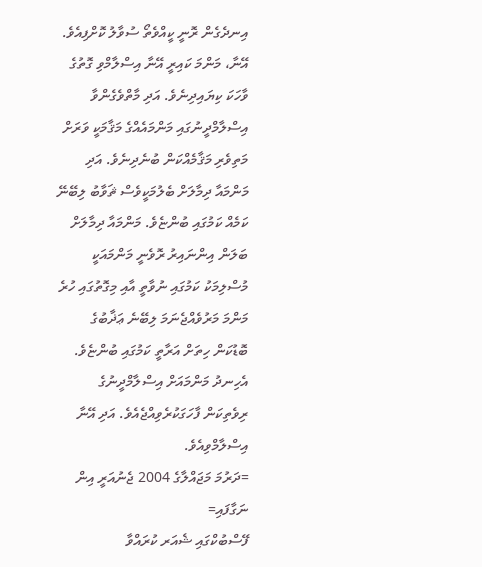އިނދެގެން ރޮނީ ކީއްވެތޯ ސުވާލު ކޮށްފިއެވެ. އޭނާ، މަންމަ ކައިރީ އޭނާ އިސްލާމްވި ގޮތުގެ ވާހަކަ ކިޔައިދިނެވެ. އަދި މާތްވެގެންވާ އިސްލާމްދީނުގައި މަންމައެއްގެ މަޤާމަކީ ވަރަށް މަތިވެރި މަޤާމެއްކަން ބުނެދިނެވެ. އަދި މަންމައާ ދިމާލަށް ބެލުމަކީވެސް ޘަވާބު ލިބޭނޭ ކަމެއް ކަމުގައި ބުންޏެވެ. މަންމައާ ދިމާލަށް ބަލަން އިންނައިރު ރޮވެނީ މަންމައަކީ މުސްލިމަކު ކަމުގައި ނުވާތީ އާއި މިގޮތުގައި ހުރެ މަންމަ މަރުވެއްޖެނަމަ ލިބޭނެ ޢަޛާބުގެ ބޮޑުކަން ހިތަށް އަރާތީ ކަމުގައި ބުންޏެވެ. އެހިނދު މަންމައަށް އިސްލާމްދީނުގެ ރިވެތިކަން ފާހަގަކުރެވިއްޖެއެވެ. އަދި އޭނާ އިސްލާމްވިއެވެ.
=ދަރުމަ މަޖައްލާގެ 2004 ޖެނުއަރީ އިން ނަގާފައި=
ފޭސްބުކްގައި ޝެއަރ ކުރައްވާ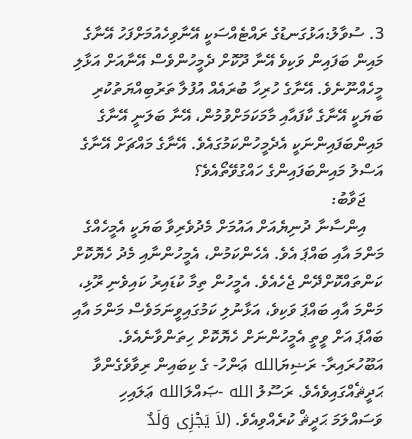3. ސުވާލު:އަޅުގަނޑުގެ ރައްޓެއްސަކީ އޭނާވިހެއުމަށްފަހު އޭނާގެ މައިން ބަފައިން ވަކިވެ އޭނާ ދޫކޮށް ދެމީހުންވެސް އޭނާއަށް އަޅާލި މީހެއްނޫނެވެ. އޭނާގެ ހުރިހާ ބުރައެއް އުފުލާ ތަރުބިއްޔަތުކުރި ބަޔަކީ އޭނާގެ ކާފައާއި މާމަކަމަށްވުމުން، އޭނާ ބަލަނީ އޭނާގެ މައިންބަފައިންނަކީ އެދެމީހުންކަމުގައެވެ. އޭނާގެ މައްޗަށް އޭނާގެ އަސްލު މައިންބަފައިންގެ ހައްގުވޭތޯއެވެ؟
    ޖަވާބު:
    އިންސާނާ ދުނިޔެއަށް އައުމަށް މެދުވެރިވާ ބަޔަކީ އެމީހެއްގެ މަންމަ އާއި ބައްޕަ އެވެ. އެހެންކަމުން، އެމީހުންނާއި މެދު ހެޔޮކޮށް ކަންތައްކޮށްދޭން ޖެހެއެވެ. އެމީހުން ތިމާ ކުޑައިރު ކައިވެނި ރޫޅި، މަންމަ އާއި ބައްޕަ ވަކިވެ، އަޅާނުލި ކަމުގައިވީނަމަވެސް މަންމަ އާއި ބައްޕަ އަށް ވީތީ އެމީހުންނަށް ހެޔޮކޮށް ހިތަންވާނެއެވެ. އަބޫހުރައިރާ- ރަޟިޔަالله ޢަންހު- ގެ ކިބައިން ރިވާވެގެންވާ ޙަދީޘެއްގައިވެއެވެ. ރަސޫލު الله -ޞައްލަالله ޢަލައިހި ވަސައްލަމަ ޙަދީޘް ކުރެއްވިއެވެ. (لاَ يَجْزِى وَلَدٌ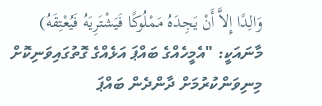وَالِدًا إِلاَّ أَنْ يَجِدَهُ مَمْلُوكًا فَيَشْتَرِيَهُ فَيُعْتِقَهُ) މާނައަކީ: "އެމީހެއްގެ ބައްޕަ އަޅެއްގެ ގޮތުގައިވަނިކޮށް މިނިވަންކުރުމަށް ދާންދެން ބައްޕަ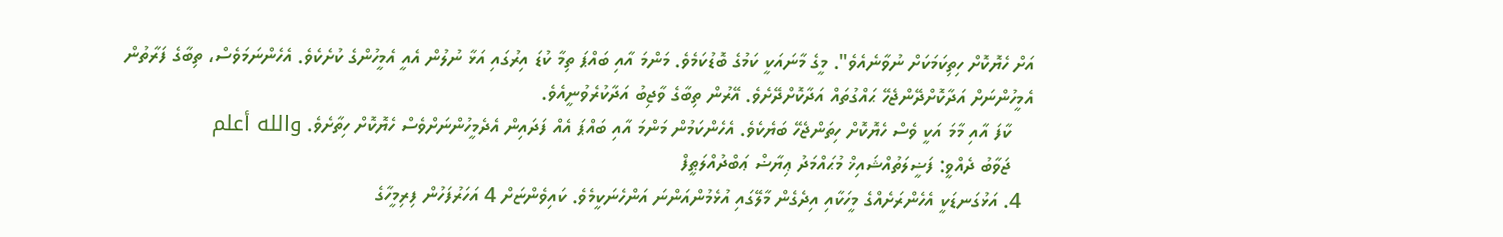އަށް ހެޔޮކޮށް ހިތިކަމަކަށް ނުވާނެއެވެ". މީގެ މާނައަކީ ކަމުގެ ބޮޑުކަމެވެ. މަންމަ އާއި ބައްޕަ ތިމާ ކުޑަ އިރުގައި އަޅާ ނުލުން އެއީ އެމީހުންގެ ކުށެކެވެ. އެހެންނަމަވެސް، ތިބާގެ ފަރާތުން އެމީހުންނަށް އަދާކޮށްދޭންޖެހޭ ޙައްގުތައް އަދާކޮށްދޭށެވެ. އޭރުން ތިބާގެ ވާޖިބު އަދާކުރެވުނީއެވެ.
    ކާފަ އާއި މާމަ އަކީ ވެސް ހެޔޮކޮށް ހިތަންޖެހޭ ބަޔެކެވެ. އެހެންކަމުން މަންމަ އާއި ބައްޕަ އެއް ފަދައިން އެދެމީހުންނަށްވެސް ހެޔޮކޮށް ހިތާށެވެ. والله أعلم
    ޖަވާބު ދެއްވީ: ފަޟީލަތުއްޝައިޚް މުޙައްމަދު ޢިޔާޟް ޢަބްދުއްލަޠީފް
  4. އަޅުގަނޑަކީ އެހެންރަށެއްގެ މީހަކާއި އިދެގެން މާލޭގައި އުޅެމުންއަންނަ އަންހެނަކީމެވެ. ކައިވެންޏަށް 4 އަހަރުފަހުން ފިރިމީހާގެ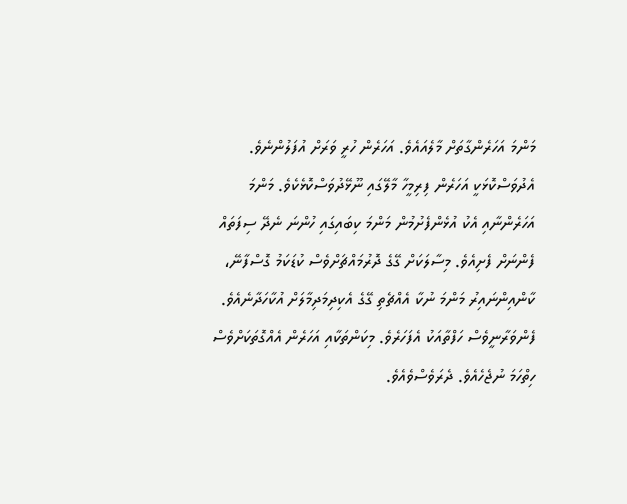މަންމަ އަހަރެންގާތަށް މާލެއައެވެ. އަހަރެން ހުރީ ވަރަށް އުފަލުންނެވެ. އެދުވަސްކޮޅަކީ އަހަރެން ފިރިމީހާ މާލޭގައި ނޫޅޭދުވަސްކޮޅެކެވެ. މަންމަ އަހަރެންނާއި އެކު އުޅެންފެށުމުން މަންމަ ކިބައިގައި ހުންނަ ނެދޭ ސިފަތައް ފެންނަށް ފެށިއެވެ. މިސާލަކަށް ގޭގެ ދޮރުމައްޗަށްވެސް ކުޑަކަމު ގޮސްފާނޭ، ކާންއިންނައިރު މަންމަ ނުކާ އެއްޗެތި ގޭގެ އެކިދިމަދިމާލަށް އުކާހަދާނެއެވެ. ފެންވަރާނީވެސް ހަފްތާއަކު އެފަހަރެވެ. މިކަންތަކާއި އަހަރެން އެއްގޮތަކަށްވެސް ހިތްހަމަ ނުޖެހެއެވެ. ދެރަވެސްވެއެވެ.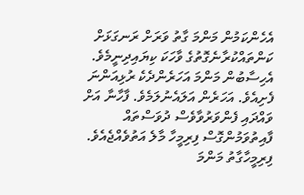އެހެންކަމުން މަންމަ ގާތު ވަރަށް ރަނގަޅަށް ކަންތައްކުރާނެގޮތުގެ ވާހަކަ ކިޔައިދިނީމެވެ. އެހިސާބުން މަންމަ އަހަރެންދެކެ ރުޅިއަންނަ ފެށިއެވެ. އަހަރެން އަލައެނުލަމެވެ. ފާހާނާ އަށް ވައްދައި ފެންވަރުވާވެސް ދުވަސްތައް ފާއިތުވަމުންގޮސް ފިރިމީހާ މާލެ އަތުވެއްޖެއެވެ. ފިރިމީހާގާތު މަންމަ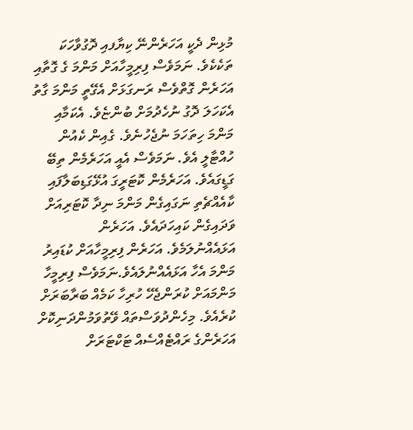މުޅިން ދެކީ އަހަރެންނޭ ކިޔާފއި ދޮގުވާހަކަ ތަކެކެވެ. ނަމަވެސް ފިރިމީހާއަށް މަންމަ ގެ ގޮތާއި އަހަރެން ގޮތްވެސް ރަނގަޅަށް އެގޭތީ މަންމަ ގާތު އެކަހަލަ ދޮގު ނުހެދުމަށް ބުންޏެވެ. އެކަމާއި މަންމަ ހިތަހަމަ ނުޖެހުނެވެ. ގެއިން ކެއުން ހުއްޓާލީ އެވެ. ނަމަވެސް އެއީ އަހަރެމެން ތިބޭ ގަޑީގައެވެ. އަހަރެމެން ކޮޓަރީގަ އުޅޭގަޑިބަލާފައި ކާއެއްޗެތި ނަގައިގެން މަންމަ ނިދާ ކޮޓަރިއަށް ވަދައިގެން ކައިހަދައެވެ. އަހަރެން އަޅައެއްނުލަމެވެ. އަހަރެން ފިރިމީހާއަށް ކުޑައިރު މަންމަ އެހާ އަޅައެއްނުލައެވެ.ނަމަވެސް ފިރިމީހާ މަންމައަށް ކުރަންޖެހޭ ހުރިހާ ކަމެއް ބަރާބަރަށް ކުރެއެވެ. މިހެންދުވަސްތައް ވޭތުވަމުންދަނިކޮށް އަހަރެންގެ ރައްޓެއްސެއް ޓަކްޓަރަށް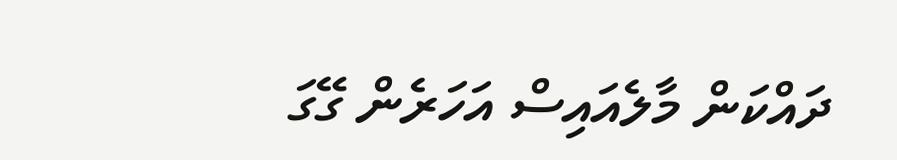ދައްކަން މާލެއައިސް އަހަރެން ގޭގަ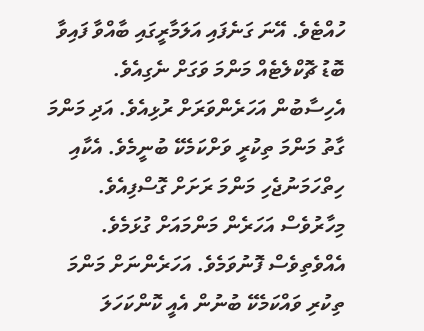ހުއްޓެވެ. އޭނަ ގަނެފައި އަލަމާރީގައި ބާއްވާ ފައިވާ ބޮޑު ޗޮކްލެޓެއް މަންމަ ވަގަށް ނެގިއެވެ. އެހިސާބުން އަހަރެންވަރަށް ރުޅިއެވެ. އަދި މަންމަ ގާތު މަންމަ ތިކުރީ ވަށްކަމެކޭ ބުނީމެވެ. އެކާއި ހިތްހަމަނުޖެހި މަންމަ ރަށަށް ގޮސްފިއެވެ. މިހާރުވެސް އަހަރެން މަންމައަށް ގުޅަމެވެ. އެއްވެތިވެސް ފޮނުވަމެވެ. އަހަރެންނަށް މަންމަ ތިކުރި ވައްކަމެކޭ ބުނުން އެއީ ކޮންކަހަލަ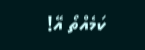ކަމެއްތޯ އޭ!